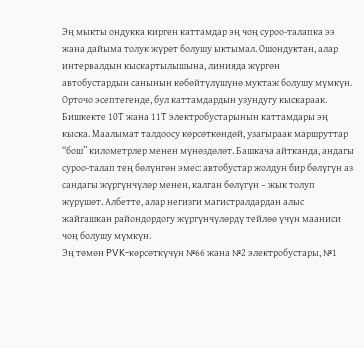Эң мыкты ондукка кирген каттамдар эң чоң суроо-талапка ээ жана дайыма толук жүрөт болушу ыктымал. Ошондуктан, алар
интервалдын кыскартылышына, линияда жүргөн
автобустардын санынын көбөйтүлүшүнө муктаж болушу мүмкүн.
Орточо эсептегенде, бул каттамдардын узундугу кыскараак. Бишкекте 10Т жана 11Т электробустарынын каттамдары эң кыска. Маалымат талдоосу көрсөткөндөй, узагыраак маршруттар
“бош” километрлер менен мүнөздөлөт. Башкача айтканда, андагы суроо-талап тең бөлүнгөн эмес: автобустар жолдун бир бөлүгүн аз сандагы жүргүнчүлөр менен, калган бөлүгүн – жык толуп жүрүшөт. Албетте, алар негизги магистралдардан алыс жайгашкан райондордогу жүргүнчүлөрдү тейлөө үчүн мааниси чоң болушу мүмкүн.
Эң төмөн PVK-көрсөткүчүн №66 жана №2 электробустары, №1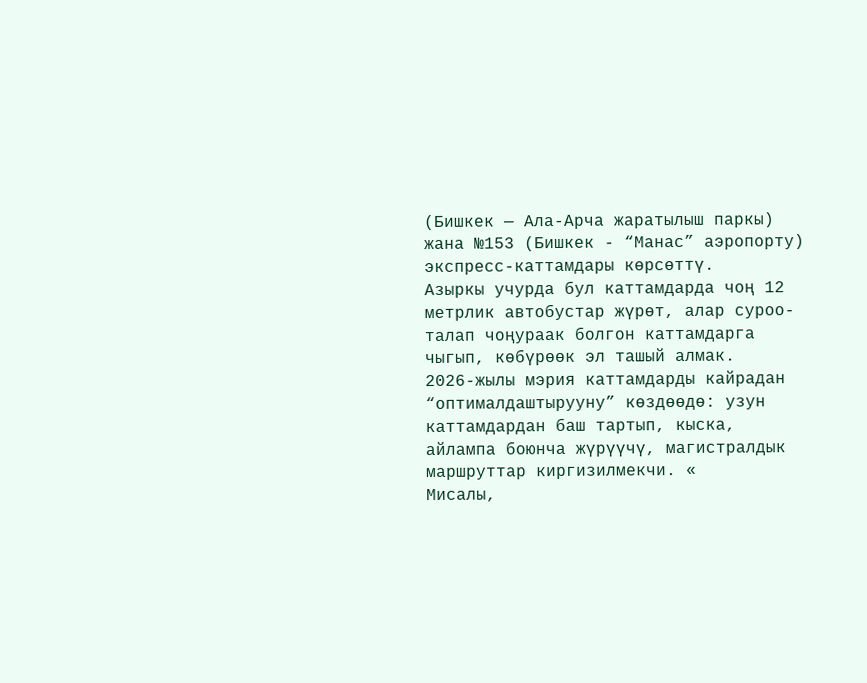(Бишкек — Ала-Арча жаратылыш паркы) жана №153 (Бишкек - “Манас” аэропорту) экспресс-каттамдары көрсөттү.
Азыркы учурда бул каттамдарда чоң 12 метрлик автобустар жүрөт, алар суроо-талап чоңураак болгон каттамдарга чыгып, көбүрөөк эл ташый алмак.
2026-жылы мэрия каттамдарды кайрадан “оптималдаштырууну” көздөөдө: узун каттамдардан баш тартып, кыска, айлампа боюнча жүрүүчү, магистралдык маршруттар киргизилмекчи. «
Мисалы,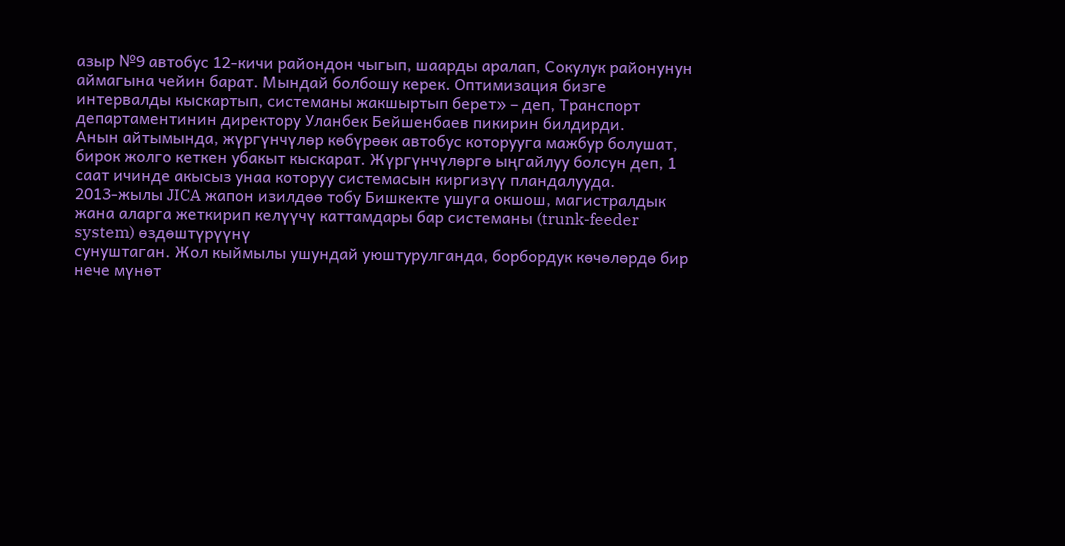азыр №9 автобус 12-кичи райондон чыгып, шаарды аралап, Сокулук районунун аймагына чейин барат. Мындай болбошу керек. Оптимизация бизге интервалды кыскартып, системаны жакшыртып берет» – деп, Транспорт департаментинин директору Уланбек Бейшенбаев пикирин билдирди.
Анын айтымында, жүргүнчүлөр көбүрөөк автобус которууга мажбур болушат, бирок жолго кеткен убакыт кыскарат. Жүргүнчүлөргө ыңгайлуу болсун деп, 1 саат ичинде акысыз унаа которуу системасын киргизүү пландалууда.
2013-жылы JICA жапон изилдөө тобу Бишкекте ушуга окшош, магистралдык жана аларга жеткирип келүүчү каттамдары бар системаны (trunk-feeder system) өздөштүрүүнү
сунуштаган. Жол кыймылы ушундай уюштурулганда, борбордук көчөлөрдө бир нече мүнөт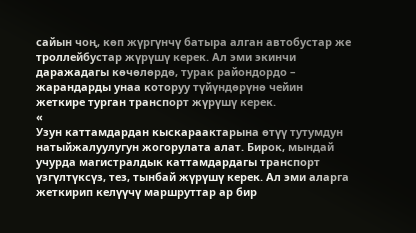сайын чоң, көп жүргүнчү батыра алган автобустар же троллейбустар жүрүшү керек. Ал эми экинчи даражадагы көчөлөрдө, турак райондордо – жарандарды унаа которуу түйүндөрүнө чейин жеткире турган транспорт жүрүшү керек.
«
Узун каттамдардан кыскараактарына өтүү тутумдун натыйжалуулугун жогорулата алат. Бирок, мындай учурда магистралдык каттамдардагы транспорт үзгүлтүксүз, тез, тынбай жүрүшү керек. Ал эми аларга жеткирип келүүчү маршруттар ар бир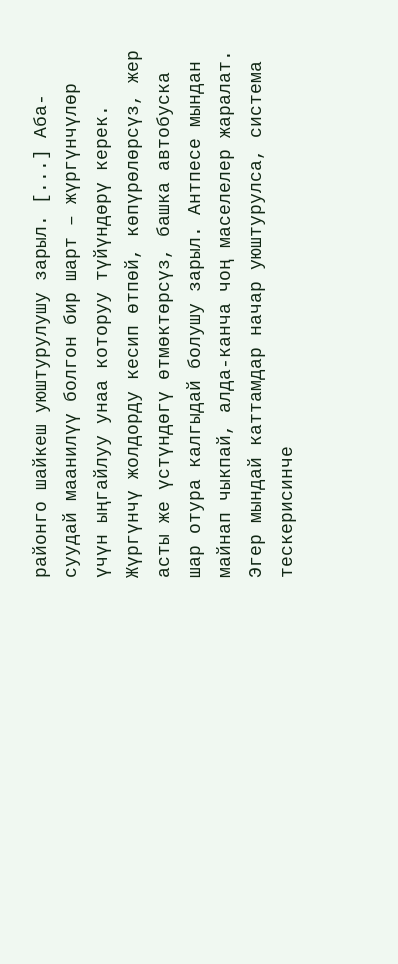районго шайкеш уюштурулушу зарыл. [...] Аба-суудай маанилүү болгон бир шарт – жүргүнчүлөр үчүн ыңгайлуу унаа которуу түйүндөрү керек. Жүргүнчү жолдорду кесип өтпөй, көпүрөлөрсүз, жер асты же үстүндөгү өтмөктөрсүз, башка автобуска шар отура калгыдай болушу зарыл. Антпесе мындан майнап чыкпай, алда-канча чоң маселелер жаралат. Эгер мындай каттамдар начар уюштурулса, система тескерисинче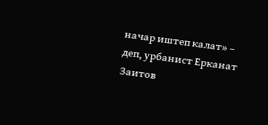начар иштеп калат» – деп, урбанист Ерканат Заитов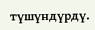түшүндүрдү.